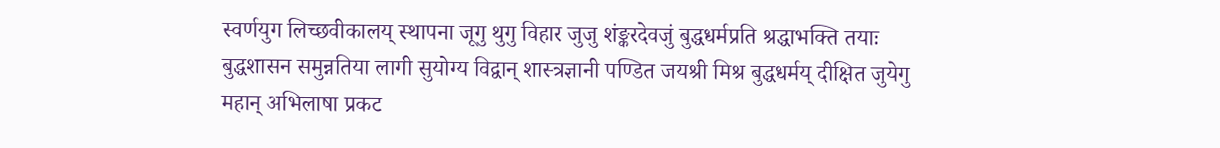स्वर्णयुग लिच्छवीकालय् स्थापना जूगु थुगु विहार जुजु शंङ्करदेवजुं बुद्धधर्मप्रति श्रद्धाभक्ति तयाः बुद्धशासन समुन्नतिया लागी सुयोग्य विद्वान् शास्त्रज्ञानी पण्डित जयश्री मिश्र बुद्धधर्मय् दीक्षित जुयेगु महान् अभिलाषा प्रकट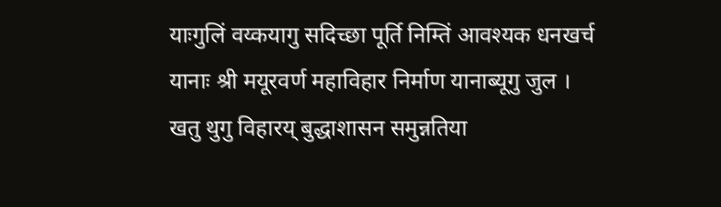याःगुलिं वय्कयागु सदिच्छा पूर्ति निम्तिं आवश्यक धनखर्च यानाः श्री मयूरवर्ण महाविहार निर्माण यानाब्यूगु जुल ।
खतु थुगु विहारय् बुद्धाशासन समुन्नतिया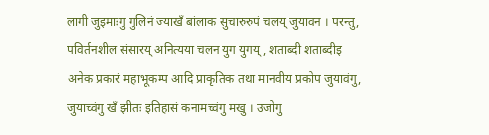लागी जुइमाःगु गुलिनं ज्याखँ बांलाक सुचारुरुपं चलय् जुयावन । परन्तु, पविर्तनशील संसारय् अनित्यया चलन युग युगय्, शताब्दी शताब्दीइ अनेक प्रकारं महाभूकम्प आदि प्राकृतिक तथा मानवीय प्रकोप जुयावंगु, जुयाच्वंगु खँ झीतः इतिहासं कनामच्वंगु मखु । उजोगु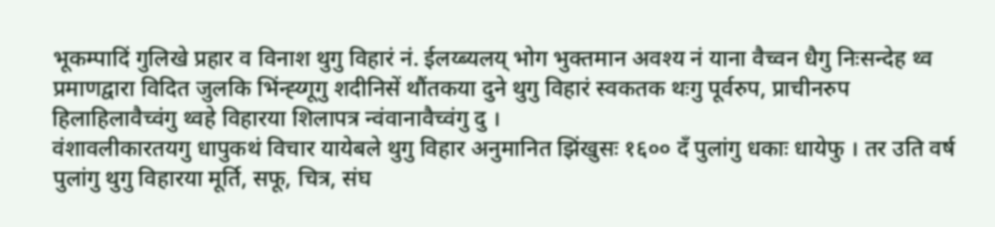भूकम्पादिं गुलिखे प्रहार व विनाश थुगु विहारं नं. ईलय्ब्यलय् भोग भुक्तमान अवश्य नं याना वैच्वन धैगु निःसन्देह थ्व प्रमाणद्वारा विदित जुलकि भिंन्ह्य्गूगु शदीनिसें थौंतकया दुने थुगु विहारं स्वकतक थःगु पूर्वरुप, प्राचीनरुप हिलाहिलावैच्वंगु थ्वहे विहारया शिलापत्र न्वंवानावैच्वंगु दु ।
वंशावलीकारतयगु धापुकथं विचार यायेबले थुगु विहार अनुमानित झिंखुसः १६०० दँ पुलांगु धकाः धायेफु । तर उति वर्ष पुलांगु थुगु विहारया मूर्ति, सफू, चित्र, संघ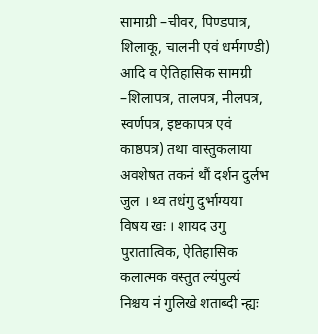सामाग्री –चीवर, पिण्डपात्र, शिलाकू, चालनी एवं धर्मगण्डी) आदि व ऐतिहासिक सामग्री –शिलापत्र, तालपत्र, नीलपत्र, स्वर्णपत्र, इष्टकापत्र एवं काष्ठपत्र) तथा वास्तुकलाया अवशेषत तकनं थौं दर्शन दुर्लभ जुल । थ्व तधंगु दुर्भाग्यया विषय खः । शायद उगु पुरातात्विक, ऐतिहासिक कलात्मक वस्तुत ल्यंपुल्यं निश्चय नं गुलिखे शताब्दी न्ह्यः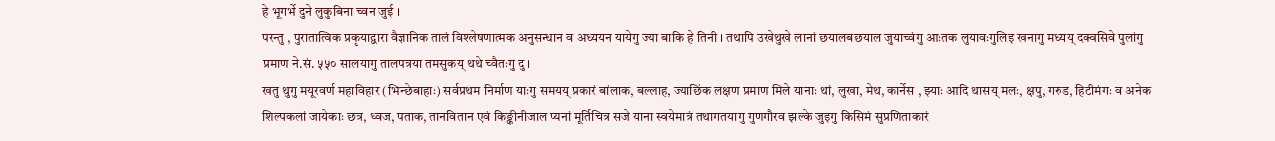हे भूगर्भे दुने लुकुबिना च्वन जुई ।
परन्तु , पुरातात्विक प्रकृयाद्वारा वैज्ञानिक तालं विश्लेषणात्मक अनुसन्धान व अध्ययन यायेगु ज्या बाकि हे तिनी । तथापि उखेथुखे लानां छयालबछयाल जुयाच्वंगु आःतक लुयावःगुलिइ खनागु मध्यय् दक्वसिवे पुलांगु प्रमाण ने.सं. ५५० सालयागु तालपत्रया तमसुकय् थथे च्वैतःगु दु ।
खतु थुगु मयूरवर्ण महाविहार (भिन्छेबाहाः) सर्वप्रथम निर्माण याःगु समयय् प्रकारं बांलाक, बल्लाह, ज्याछिंक लक्षण प्रमाण मिले यानाः थां, लुखा, मेथ, कार्नेस , झ्याः आदि थासय् मलः, क्षपु, गरुड, हिटीमंगः व अनेक शिल्पकलां जायेकाः छत्र, ध्वज, पताक, तानवितान एवं किङ्कीनीजाल प्यनां मूर्तिचित्र सजे याना स्वयेमात्रं तथागतयागु गुणगौरव झल्के जुइगु किसिमं सुप्रणिताकारं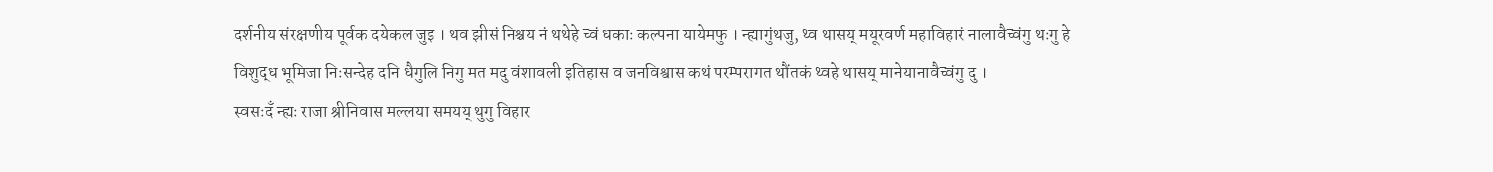दर्शनीय संरक्षणीय पूर्वक दयेकल जुइ । थव झीसं निश्चय नं थथेहे च्वं धकाः कल्पना यायेमफु । न्ह्यागुंथजु, थ्व थासय् मयूरवर्ण महाविहारं नालावैच्वंगु थःगु हे विशुद्ध भूमिजा निःसन्देह दनि धैगुलि निगु मत मदु वंशावली इतिहास व जनविश्वास कथं परम्परागत थौंतकं थ्वहे थासय् मानेयानावैच्वंगु दु ।
स्वसःदँ न्ह्यः राजा श्रीनिवास मल्लया समयय् थुगु विहार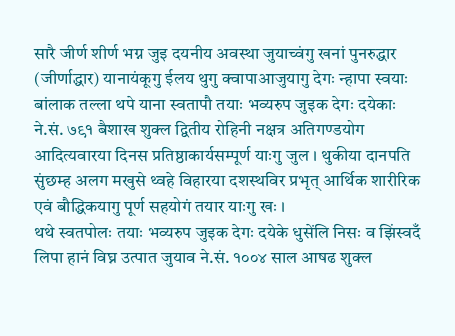सारै जीर्ण शीर्ण भग्न जुइ दयनीय अवस्था जुयाच्वंगु खनां पुनरुद्धार (जीर्णाद्धार) यानायंकूगु ईलय थुगु क्वापाआजुयागु देगः न्हापा स्वयाः बांलाक तल्ला थपे याना स्वतापौ तयाः भव्यरुप जुइक देगः दयेकाः ने.सं. ७९१ बैशाख शुक्ल द्वितीय रोहिनी नक्षत्र अतिगण्डयोग आदित्यवारया दिनस प्रतिष्ठाकार्यसम्पूर्ण याःगु जुल । थुकीया दानपति सुंछम्ह अलग मखुसे थ्वहे विहारया दशस्थविर प्रभृत् आर्थिक शारीरिक एवं बौद्धिकयागु पूर्ण सहयोगं तयार याःगु खः ।
थथे स्वतपोलः तयाः भव्यरुप जुइक देगः दयेके धुसेंलि निसः व झिंस्वदँ लिपा हानं विघ्न उत्पात जुयाव ने.सं. १००४ साल आषढ शुक्ल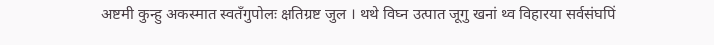अष्टमी कुन्हु अकस्मात स्वतँगुपोलः क्षतिग्रष्ट जुल । थथे विघ्न उत्पात जूगु खनां थ्व विहारया सर्वसंघपिं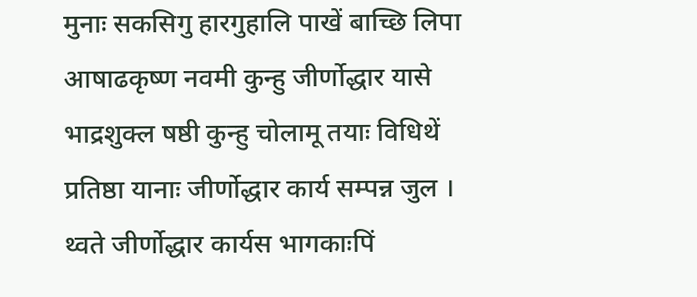मुनाः सकसिगु हारगुहालि पाखें बाच्छि लिपा आषाढकृष्ण नवमी कुन्हु जीर्णोद्धार यासे भाद्रशुक्ल षष्ठी कुन्हु चोलामू तयाः विधिथें प्रतिष्ठा यानाः जीर्णोद्धार कार्य सम्पन्न जुल । थ्वते जीर्णोद्धार कार्यस भागकाःपिं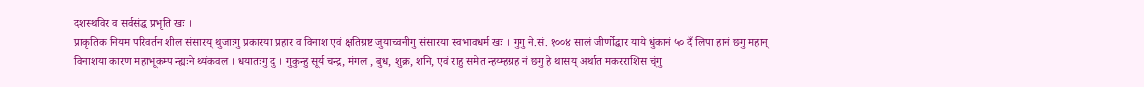दशस्थविर व सर्वसंद्ध प्रभृति खः ।
प्राकृतिक नियम परिवर्तन शील संसारय् थुजाःगु प्रकारया प्रहार व विनाश एवं क्षतिग्रष्ट जुयाच्वनीगु संसारया स्वभावधर्म खः । गुगु ने.सं. १००४ सालं जीर्णोद्धार याये धुंकानं ५० दँ लिपा हानं छगु महान् विनाशया कारण महाभूकम्प न्ह्यःने थ्यंकवल । धयातःगु दु । गुकुन्हु सूर्य चन्द्र, मंगल , बुध, शुक्र, शनि, एवं राहु समेत न्हय्म्हग्रह नं छगु हे थासय् अर्थात मकरराशिस च्ंगु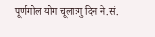पूर्णगोल योग चूलाःगु दिन ने.सं.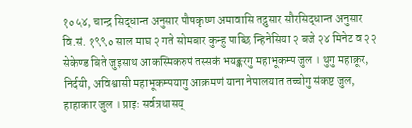१०५४, चान्द्र सिद्धान्त अनुसार पौषकृष्ण अमावासि तद्नुसार सौरसिद्धान्त अनुसार वि.सं. १९९० साल माघ २ गते सोमबार कुन्हु पाय्छि न्हिनेसिया २ बजे २४ मिनेट व २२ सेकेण्ड बिते जुइसाथ आकस्मिकरुपं तस्सकं भयङ्करगु महाभूकम्प जुल । थुगु महाक्रूर, निर्दयी, अविश्वासी महाभूकम्पयागु आक्रमणं याना नेपालयात तच्चोगु संकष्ट जुल, हाहाकार जुल । प्राइः सर्वत्रथासय्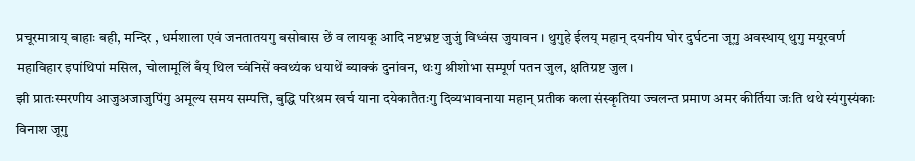प्रचूरमात्राय् बाहाः बही, मन्दिर , धर्मशाला एवं जनतातयगु बसोबास छें व लायकू आदि नष्टभ्रष्ट जुजुं विध्वंस जुयावन । थुगुहे ईलय् महान् दयनीय घोर दुर्घटना जूगु अवस्थाय् थुगु मयूरवर्ण महाविहार इपांथिपां मसिल, चोलामूलिं बँय् थिल च्वंनिसें क्वथ्यंक धयाथें ब्याक्कं दुनांवन, थःगु श्रीशोभा सम्पूर्ण पतन जुल, क्षतिग्रष्ट जुल ।
झी प्रातःस्मरणीय आजुअजाजुपिंगु अमूल्य समय सम्पत्ति, बुद्धि परिश्रम खर्च याना दयेकातैतःगु दिव्यभावनाया महान् प्रतीक कला संस्कृतिया ज्वलन्त प्रमाण अमर कीर्तिया जःति थथे स्यंगुस्यंकाः विनाश जूगु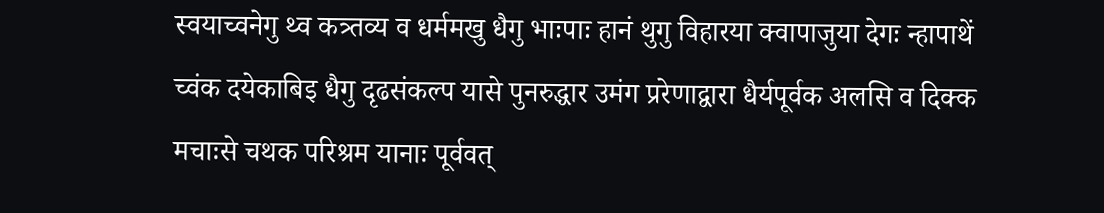स्वयाच्वनेगु थ्व कत्र्तव्य व धर्ममखु धैगु भाःपाः हानं थुगु विहारया क्वापाजुया देगः न्हापाथें च्वंक दयेकाबिइ धैगु दृढसंकल्प यासे पुनरुद्धार उमंग प्ररेणाद्वारा धैर्यपूर्वक अलसि व दिक्क मचाःसे चथक परिश्रम यानाः पूर्ववत्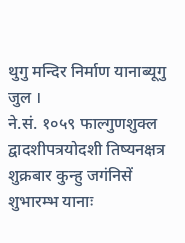थुगु मन्दिर निर्माण यानाब्यूगु जुल ।
ने.सं. १०५९ फाल्गुणशुक्ल द्वादशीपत्रयोदशी तिष्यनक्षत्र शुक्रबार कुन्हु जगंनिसें शुभारम्भ यानाः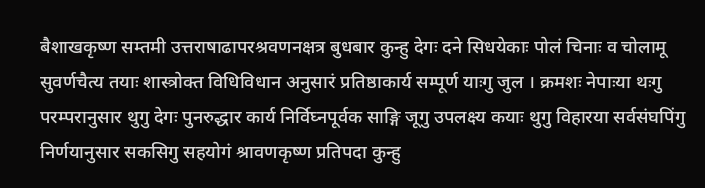बैशाखकृष्ण सम्तमी उत्तराषाढापरश्रवणनक्षत्र बुधबार कुन्हु देगः दने सिधयेकाः पोलं चिनाः व चोलामू सुवर्णचैत्य तयाः शास्त्रोक्त विधिविधान अनुसारं प्रतिष्ठाकार्य सम्पूर्ण याःगु जुल । क्रमशः नेपाःया थःगु परम्परानुसार थुगु देगः पुनरुद्धार कार्य निर्विघ्नपूर्वक साङ्गि जूगु उपलक्ष्य कयाः थुगु विहारया सर्वसंघपिंगु निर्णयानुसार सकसिगु सहयोगं श्रावणकृष्ण प्रतिपदा कुन्हु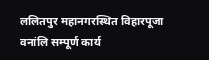ललितपुर महानगरस्थित विहारपूजा वनांलि सम्पूर्ण कार्य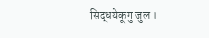सिद्धयेकूगु जुल ।